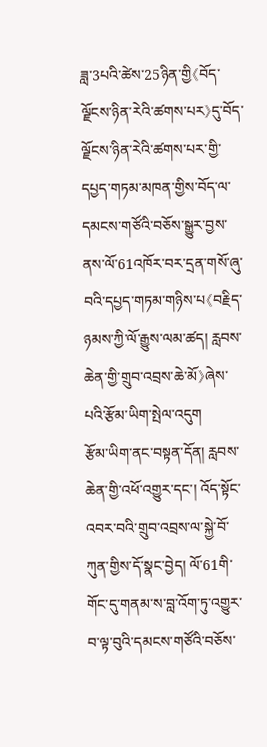ཟླ་3པའི་ཚེས་25ཉིན་གྱི《བོད་ལྗོངས་ཉིན་རེའི་ཚགས་པར》དུ་བོད་ལྗོངས་ཉིན་རེའི་ཚགས་པར་གྱི་དཔྱད་གཏམ་མཁན་གྱིས་བོད་ལ་དམངས་གཙོའི་བཅོས་སྒྱུར་བྱས་ནས་ལོ་61འཁོར་བར་དྲན་གསོ་ཞུ་བའི་དཔྱད་གཏམ་གཉིས་པ《བརྗིད་ཉམས་ཀྱི་ལོ་རྒྱུས་ལམ་ཚད། རླབས་ཆེན་གྱི་གྲུབ་འབྲས་ཆེ་མོ》ཞེས་པའི་རྩོམ་ཡིག་སྤེལ་འདུག
རྩོམ་ཡིག་ནང་བསྟན་དོན། རླབས་ཆེན་གྱི་འཕོ་འགྱུར་དང་། འོད་སྟོང་འབར་བའི་གྲུབ་འབྲས་ལ་སྐྱེ་བོ་ཀུན་གྱིས་དོ་སྣང་བྱེད། ལོ་61གི་གོང་དུ་གནམ་ས་བླ་འོག་ཏུ་འགྱུར་བ་ལྟ་བུའི་དམངས་གཙོའི་བཅོས་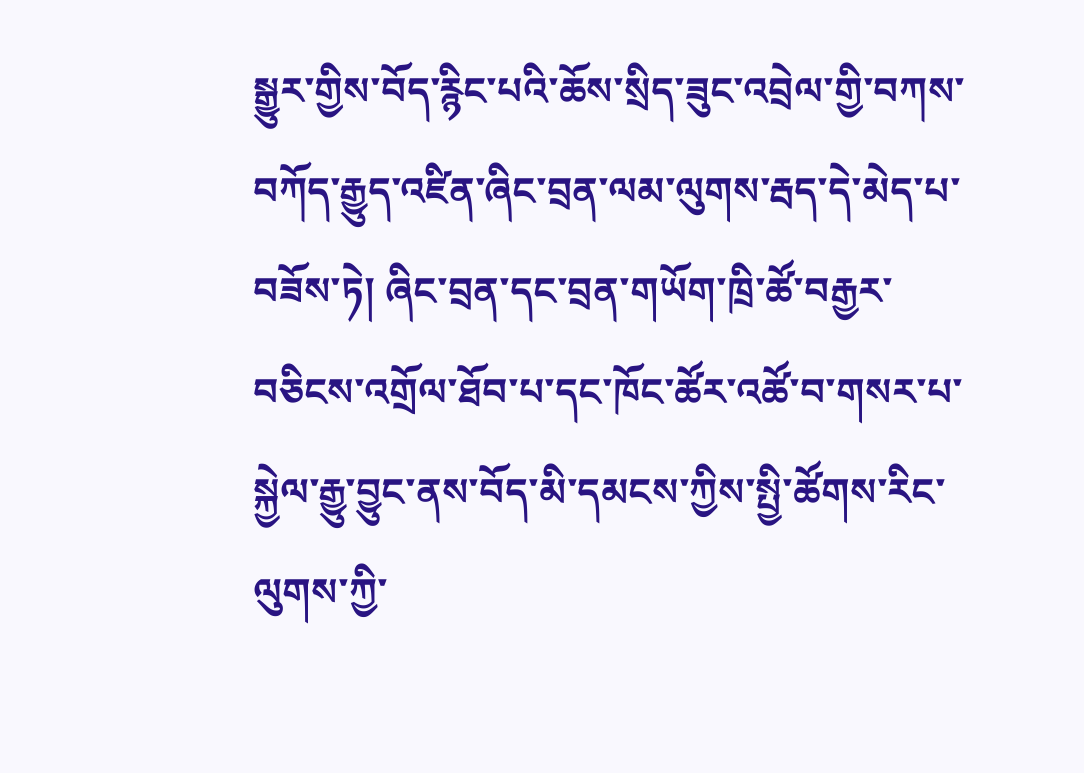སྒྱུར་གྱིས་བོད་རྙིང་པའི་ཆོས་སྲིད་ཟུང་འབྲེལ་གྱི་བཀས་བཀོད་རྒྱུད་འཛིན་ཞིང་བྲན་ལམ་ལུགས་རྦད་དེ་མེད་པ་བཟོས་ཏེ། ཞིང་བྲན་དང་བྲན་གཡོག་ཁྲི་ཚོ་བརྒྱར་བཅིངས་འགྲོལ་ཐོབ་པ་དང་ཁོང་ཚོར་འཚོ་བ་གསར་པ་སྐྱེལ་རྒྱུ་བྱུང་ནས་བོད་མི་དམངས་ཀྱིས་སྤྱི་ཚོགས་རིང་ལུགས་ཀྱི་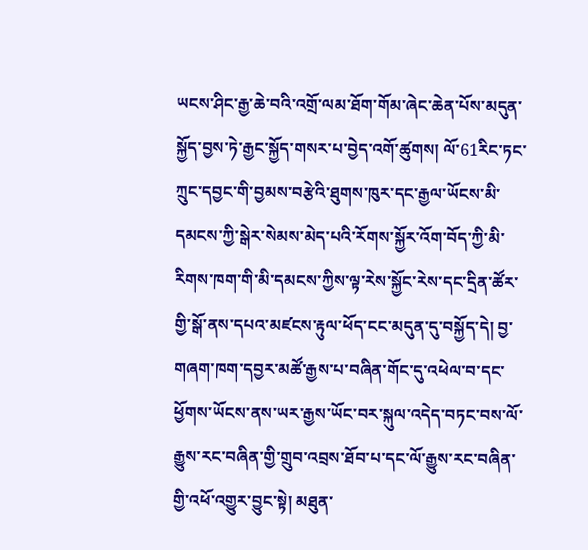ཡངས་ཤིང་རྒྱ་ཆེ་བའི་འགྲོ་ལམ་ཐོག་གོམ་ཞེང་ཆེན་པོས་མདུན་སྐྱོད་བྱས་ཏེ་རྒྱང་སྐྱོད་གསར་པ་བྱེད་འགོ་ཚུགས། ལོ་61རིང་ཏང་ཀྲུང་དབྱང་གི་བྱམས་བརྩེའི་ཐུགས་ཁུར་དང་རྒྱལ་ཡོངས་མི་དམངས་ཀྱི་སྒེར་སེམས་མེད་པའི་རོགས་སྐྱོར་འོག་བོད་ཀྱི་མི་རིགས་ཁག་གི་མི་དམངས་ཀྱིས་ལྟ་རེས་སྐྱོང་རེས་དང་དྲིན་ཚོར་གྱི་སྒོ་ནས་དཔའ་མཛངས་རྟུལ་ཕོད་ངང་མདུན་དུ་བསྐྱོད་དེ། བྱ་གཞག་ཁག་དབྱར་མཚོ་རྒྱས་པ་བཞིན་གོང་དུ་འཕེལ་བ་དང་ཕྱོགས་ཡོངས་ནས་ཡར་རྒྱས་ཡོང་བར་སྐུལ་འདེད་བཏང་བས་ལོ་རྒྱུས་རང་བཞིན་གྱི་གྲུབ་འབྲས་ཐོབ་པ་དང་ལོ་རྒྱུས་རང་བཞིན་གྱི་འཕོ་འགྱུར་བྱུང་སྟེ། མཐུན་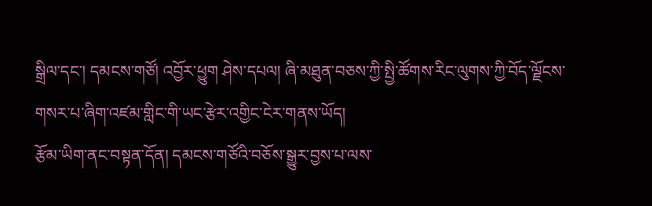སྒྲིལ་དང་། དམངས་གཙོ། འབྱོར་ཕྱུག ཤེས་དཔལ། ཞི་མཐུན་བཅས་ཀྱི་སྤྱི་ཚོགས་རིང་ལུགས་ཀྱི་བོད་ལྗོངས་གསར་པ་ཞིག་འཛམ་གླིང་གི་ཡང་རྩེར་འགྱིང་ངེར་གནས་ཡོད།
རྩོམ་ཡིག་ནང་བསྟན་དོན། དམངས་གཙོའི་བཅོས་སྒྱུར་བྱས་པ་ལས་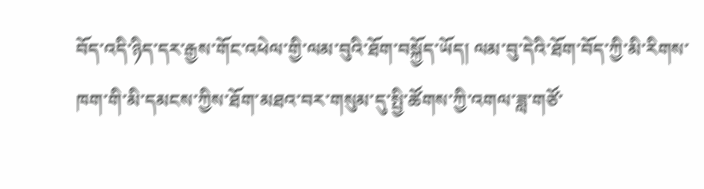བོད་འདི་ཉིད་དར་རྒྱས་གོང་འཕེལ་གྱི་ལམ་བུའི་ཐོག་བསྐྱོད་ཡོད། ལམ་བུ་དེའི་ཐོག་བོད་ཀྱི་མི་རིགས་ཁག་གི་མི་དམངས་ཀྱིས་ཐོག་མཐའ་བར་གསུམ་དུ་སྤྱི་ཚོགས་ཀྱི་འགལ་ཟླ་གཙོ་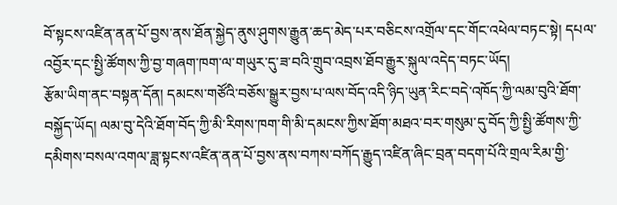བོ་སྟངས་འཛིན་ནན་པོ་བྱས་ནས་ཐོན་སྐྱེད་ནུས་ཤུགས་རྒྱུན་ཆད་མེད་པར་བཅིངས་འགྲོལ་དང་གོང་འཕེལ་བཏང་སྟེ། དཔལ་འབྱོར་དང་སྤྱི་ཚོགས་ཀྱི་བྱ་གཞག་ཁག་ལ་གཡུར་དུ་ཟ་བའི་གྲུབ་འབྲས་ཐོབ་རྒྱུར་སྐུལ་འདེད་བཏང་ཡོད།
རྩོམ་ཡིག་ནང་བསྟན་དོན། དམངས་གཙོའི་བཅོས་སྒྱུར་བྱས་པ་ལས་བོད་འདི་ཉིད་ཡུན་རིང་བདེ་འཁོད་ཀྱི་ལམ་བུའི་ཐོག་བསྐྱོད་ཡོད། ལམ་བུ་དེའི་ཐོག་བོད་ཀྱི་མི་རིགས་ཁག་གི་མི་དམངས་ཀྱིས་ཐོག་མཐའ་བར་གསུམ་དུ་བོད་ཀྱི་སྤྱི་ཚོགས་ཀྱི་དམིགས་བསལ་འགལ་ཟླ་སྟངས་འཛིན་ནན་པོ་བྱས་ནས་བཀས་བཀོད་རྒྱུད་འཛིན་ཞིང་བྲན་བདག་པོའི་གྲལ་རིམ་གྱི་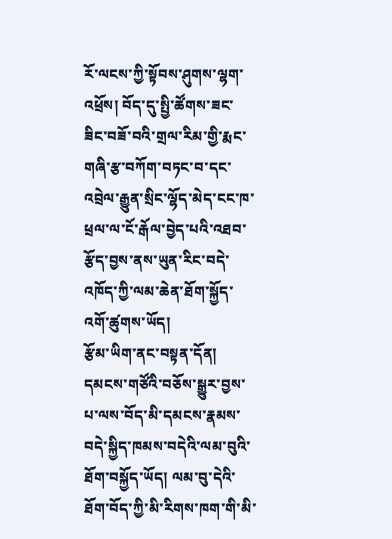རོ་ལངས་ཀྱི་སྟོབས་ཤུགས་ལྷག་འཕྲོས། བོད་དུ་སྤྱི་ཚོགས་ཟང་ཟིང་བཟོ་བའི་གྲལ་རིམ་གྱི་རྨང་གཞི་རྩ་བཀོག་བཏང་བ་དང་འབྲེལ་རྒྱུན་སྲིང་ལྷོད་མེད་ངང་ཁ་ཕྲལ་ལ་ངོ་རྒོལ་བྱེད་པའི་འཐབ་རྩོད་བྱས་ནས་ཡུན་རིང་བདེ་འཁོད་ཀྱི་ལམ་ཆེན་ཐོག་སྐྱོད་འགོ་ཚུགས་ཡོད།
རྩོམ་ཡིག་ནང་བསྟན་དོན། དམངས་གཙོའི་བཅོས་སྒྱུར་བྱས་པ་ལས་བོད་མི་དམངས་རྣམས་བདེ་སྐྱིད་ཁམས་བདེའི་ལམ་བུའི་ཐོག་བསྐྱོད་ཡོད། ལམ་བུ་དེའི་ཐོག་བོད་ཀྱི་མི་རིགས་ཁག་གི་མི་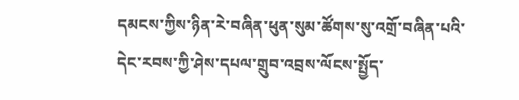དམངས་ཀྱིས་ཉིན་རེ་བཞིན་ཕུན་སུམ་ཚོགས་སུ་འགྲོ་བཞིན་པའི་དེང་རབས་ཀྱི་ཤེས་དཔལ་གྲུབ་འབྲས་ལོངས་སྤྱོད་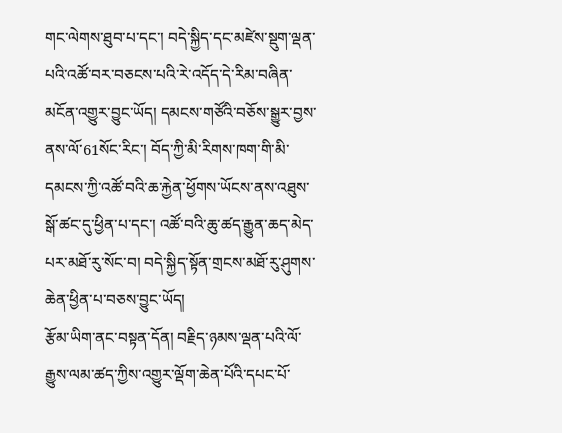གང་ལེགས་ཐུབ་པ་དང་། བདེ་སྐྱིད་དང་མཛེས་སྡུག་ལྡན་པའི་འཚོ་བར་བཅངས་པའི་རེ་འདོད་དེ་རིམ་བཞིན་མངོན་འགྱུར་བྱུང་ཡོད། དམངས་གཙོའི་བཅོས་སྒྱུར་བྱས་ནས་ལོ་61སོང་རིང་། བོད་ཀྱི་མི་རིགས་ཁག་གི་མི་དམངས་ཀྱི་འཚོ་བའི་ཆ་རྐྱེན་ཕྱོགས་ཡོངས་ནས་འཐུས་སྒོ་ཚང་དུ་ཕྱིན་པ་དང་། འཚོ་བའི་ཆུ་ཚད་རྒྱུན་ཆད་མེད་པར་མཐོ་རུ་སོང་བ། བདེ་སྐྱིད་སྟོན་གྲངས་མཐོ་རུ་ཤུགས་ཆེན་ཕྱིན་པ་བཅས་བྱུང་ཡོད།
རྩོམ་ཡིག་ནང་བསྟན་དོན། བརྗིད་ཉམས་ལྡན་པའི་ལོ་རྒྱུས་ལམ་ཚད་ཀྱིས་འགྱུར་ལྡོག་ཆེན་པོའི་དཔང་པོ་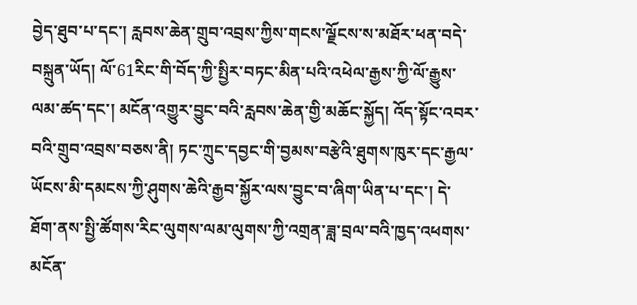བྱེད་ཐུབ་པ་དང་། རླབས་ཆེན་གྲུབ་འབྲས་ཀྱིས་གངས་ལྗོངས་ས་མཐོར་ཕན་བདེ་བསྐྲུན་ཡོད། ལོ་61རིང་གི་བོད་ཀྱི་སྤྱིར་བཏང་མིན་པའི་འཕེལ་རྒྱས་ཀྱི་ལོ་རྒྱུས་ལམ་ཚད་དང་། མངོན་འགྱུར་བྱུང་བའི་རླབས་ཆེན་གྱི་མཆོང་སྐྱོད། འོད་སྟོང་འབར་བའི་གྲུབ་འབྲས་བཅས་ནི། ཏང་ཀྲུང་དབྱང་གི་བྱམས་བརྩེའི་ཐུགས་ཁུར་དང་རྒྱལ་ཡོངས་མི་དམངས་ཀྱི་ཤུགས་ཆེའི་རྒྱབ་སྐྱོར་ལས་བྱུང་བ་ཞིག་ཡིན་པ་དང་། དེ་ཐོག་ནས་སྤྱི་ཚོགས་རིང་ལུགས་ལམ་ལུགས་ཀྱི་འགྲན་ཟླ་བྲལ་བའི་ཁྱད་འཕགས་མངོན་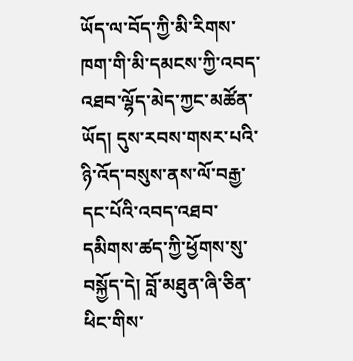ཡོད་ལ་བོད་ཀྱི་མི་རིགས་ཁག་གི་མི་དམངས་ཀྱི་འབད་འཐབ་ལྷོད་མེད་ཀྱང་མཚོན་ཡོད། དུས་རབས་གསར་པའི་ཉི་འོད་བསུས་ནས་ལོ་བརྒྱ་དང་པོའི་འབད་འཐབ་དམིགས་ཚད་ཀྱི་ཕྱོགས་སུ་བསྐྱོད་དེ། བློ་མཐུན་ཞི་ཅིན་ཕིང་གིས་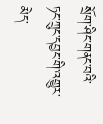སྲོག་ཤིང་གནང་བའི་ཏང་ཀྲུང་དབྱང་གི་འགྱུར་མེད་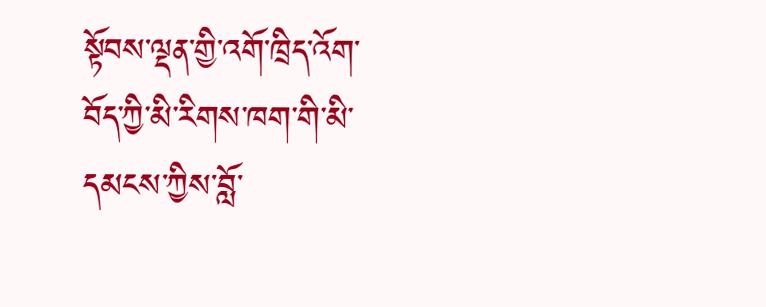སྟོབས་ལྡན་གྱི་འགོ་ཁྲིད་འོག་བོད་ཀྱི་མི་རིགས་ཁག་གི་མི་དམངས་ཀྱིས་བློ་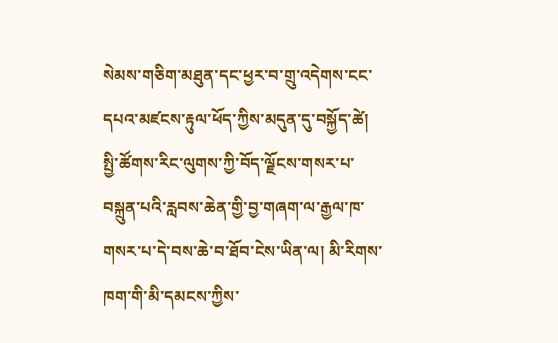སེམས་གཅིག་མཐུན་དང་ཕྱར་བ་གྲུ་འདེགས་ངང་དཔའ་མཛངས་རྟུལ་ཕོད་ཀྱིས་མདུན་དུ་བསྐྱོད་ཚེ། སྤྱི་ཚོགས་རིང་ལུགས་ཀྱི་བོད་ལྗོངས་གསར་པ་བསྐྲུན་པའི་རླབས་ཆེན་གྱི་བྱ་གཞག་ལ་རྒྱལ་ཁ་གསར་པ་དེ་བས་ཆེ་བ་ཐོབ་ངེས་ཡིན་ལ། མི་རིགས་ཁག་གི་མི་དམངས་ཀྱིས་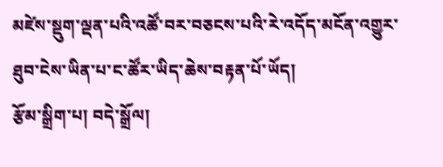མཛེས་སྡུག་ལྡན་པའི་འཚོ་བར་བཅངས་པའི་རེ་འདོད་མངོན་འགྱུར་ཐུབ་ངེས་ཡིན་པ་ང་ཚོར་ཡིད་ཆེས་བརྟན་པོ་ཡོད།
རྩོམ་སྒྲིག་པ། བདེ་སྒྲོལ།